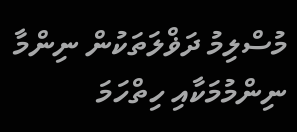މުސްލިމު ދަޥްލަތަކުން ނިންމާ ނިންމުމަކާއި ހިތްހަމަ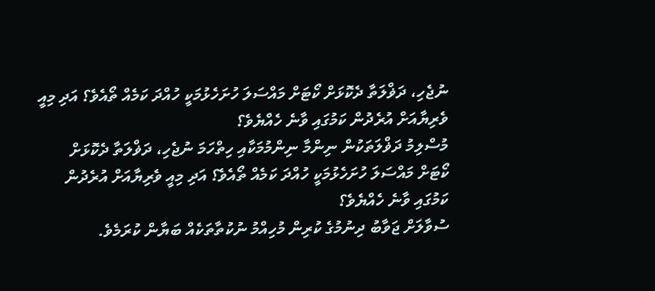ނުޖެހި، ދަޥްލަތާ ދެކޮޅަށް ކޯޓަށް މައްސަލަ ހުށަހެޅުމަކީ ހުއްދަ ކަމެއް ތޯއެވެ؟ އަދި މިއީ ވެރިޔާއަށް އުރެދުން ކަމުގައި ވާނެ ހެއްޔެވެ؟
މުސްލިމު ދަޥްލަތަކުން ނިންމާ ނިންމުމަކާއި ހިތްހަމަ ނުޖެހި، ދަޥްލަތާ ދެކޮޅަށް ކޯޓަށް މައްސަލަ ހުށަހެޅުމަކީ ހުއްދަ ކަމެއް ތޯއެވެ؟ އަދި މިއީ ވެރިޔާއަށް އުރެދުން ކަމުގައި ވާނެ ހެއްޔެވެ؟
ސުވާލަށް ޖަވާބު ދިނުމުގެ ކުރިން މުހިއްމު ނުކުތާތަކެއް ބަޔާން ކުރަމެވެ.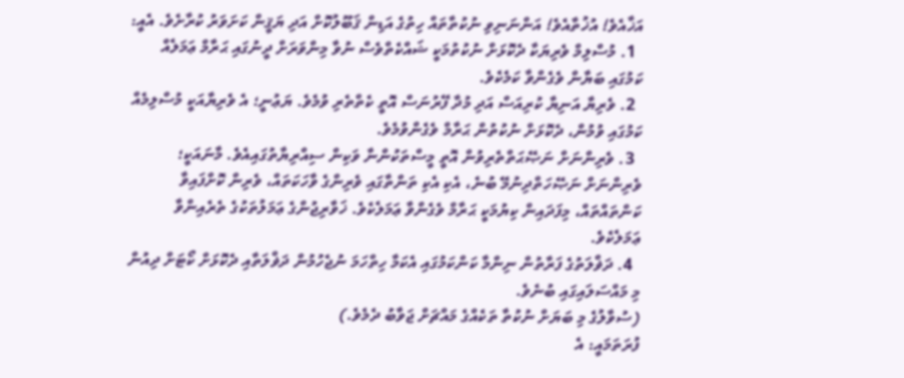އަޚާއެވެ! އުޚުތާއެވެ! އަންނަނިވި ނުކުތާތައް ހިތުގެ އަޑިން ޤަބޫލުކޮށް އަދި ޔަޤީން ކަށަވަރު ކުރާށެވެ. އެއީ:
  1. މުސްލިމް ވެރިޔަކާ ދެކޮޅަށް ނުކުތުމަކީ ޝައްކެތްވެސް ނުވާ މިންވަރަށް ދީނުގައި ޙަރާމް ޢަމަލެއް ކަމުގައި ބަޔާން ވެގެންވާ ކަމެކެވެ.
  2. ވެރިޔާ އަނިޔާ ކުރިއަސް އަދި މުދާ ފޭރުނަސް އޮތީ ކެތްތެރި ވުމެވެ. ޔަޢުނީ؛ އެ ވެރިޔާއަކީ މުސްލިމެއް ކަމުގައި ވުމުން، ދެކޮޅަށް ނުކުތުން ޙަރާމް ވެގެންވުމެވެ.
  3. ވެރިންނަށް ނަޞޭޙަތްތެރިވުން އޮތީ މީސްތަކުންނާ ވަކިން ސިއްރިޔާތުގައިއެވެ. މާނައަކީ؛ ވެރިންނަށް ނަޞޭހަތްދިނުމޭ ބުނެ، އެކި އެކި ތަންތާގައި ވެރިންގެ ވާހަކަތައް، ވެރިން ކޮށްފައިވާ ކަންތައްތައް، މިފަދައިން ކިޔުމަކީ ޙަރާމް ވެގެންވާ ޢަމަލެކެވެ. ޚަވާރިޖުންގެ ޢަމަލުތަކުގެ ތެރެއިންވާ ޢަމަލެކެވެ.
  4. ދަޥްލަތުގެ ފަރާތުން ނިންމާ ކަންކަމުގައި އެކަމާ ހިތްހަމަ ނުޖެހުމުން ދަޥްލަތާއި ދެކޮޅަށް ކޯޓަށް ދިއުން މި މައްސަލައިގައި ބުނެވެ.
(ސުވާލުގެ މި ބަޔަށް ނުކުތާ ތަކެއްގެ މައްޗަށް ޖަވާބު ދެމެވެ.)
ފުރަތަމައީ: އެ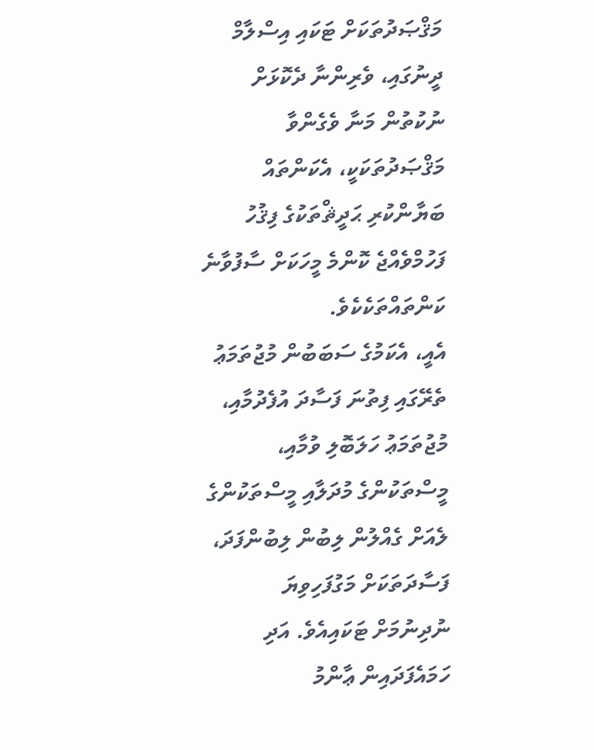މަޤްޞަދުތަކަށް ޓަކައި އިސްލާމް ދީނުގައި، ވެރިންނާ ދެކޮޅަށް ނުކުތުން މަނާ ވެގެންވާ މަޤްޞަދުތަކަކީ، އެކަންތައް ބަޔާންކުރި ޙަދީޘްތަކުގެ ފިޤުހު ފަހުމްވެއްޖެ ކޮންމެ މީހަކަށް ސާފުވާނެ ކަންތައްތަކެކެވެ.
އެއީ، އެކަމުގެ ސަބަބުން މުޖުތަމަޢު ތެރޭގައި ފިތުނަ ފަސާދަ އުފެދުމާއި، މުޖުތަމަޢު ހަލަބޮލި ވުމާއި، މީސްތަކުންގެ މުދަލާއި މީސްތަކުންގެ ލެއަށް ގެއްލުން ލިބުން ލިބުންފަދަ، ފަސާދަތަކަށް މަގުފަހިވިޔަ ނުދިނުމަށް ޓަކައިއެވެ. އަދި ހަމައެފަދައިން ޢާންމު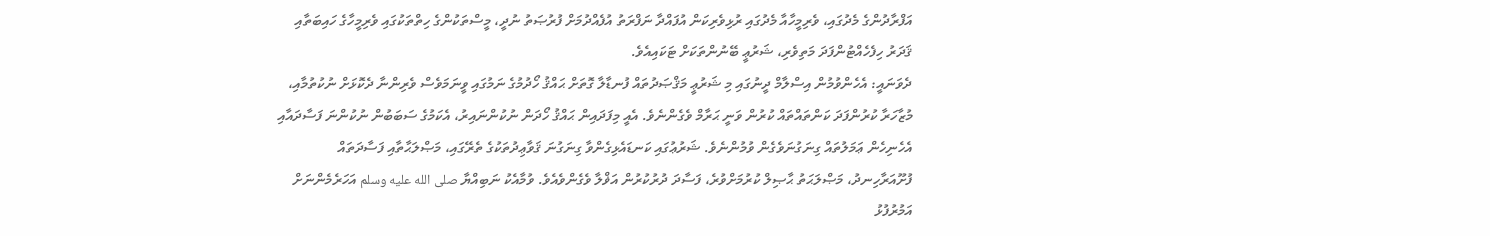އަފްރާދުންގެ މެދުގައި، ވެރިމީހާއާ މެދުގައި ރުޅިވެރިކަން އުފައްދާ ނަފްރަތު އުފެއްދުމަށް ފުރުޞަތު ނުދީ، މީސްތަކުންގެ ހިތްތަކުގައި ވެރިމީހާގެ ހައިބަތާއި ޤަދަރު ހިފެހެއްޓުންފަދަ މަތިވެރި، ޝަރުޢީ ބޭނުންތަކަށް ޓަކައިއެވެ.
ދެވަނައީ: އެހެންވުމުން އިސްލާމް ދީނުގައި މި ޝަރުޢީ މަޤްޞަދުތައް ފުނޑާލާ ގޮތަށް ޙައްޤު ހޯދުމުގެ ނަމުގައި ވީނަމަވެސް ވެރިންނާ ދެކޮޅަށް ނުކުތުމާއި، މުޒާހަރާ ކުރުންފަދަ ކަންތައްތައް ކުރުން ވަނީ ޙަރާމް ވެގެންނެވެ. އެއީ މިފަދައިން ޙައްޤު ހޯދަން ނުކުންނައިރު، އެކަމުގެ ސަބަބުން ނުކުންނަ ފަސާދައާއި އެހެނިހެން ޢަމަލުތައް ގިނަގުނަވެގެން ވުމުންނެވެ. ޝަރުޢުގައި ކަނޑައެޅިގެންވާ ގިނަގުނަ ޤަވާޢިދުތަކުގެ ތެރޭގައި، މަޞްލަޙާތާއި ފަސާދަތައް ފުށޫއަރާހިނދު، މަޞްލަޙަތު ޙާޞިލް ކުރުމަށްވުރެ، ފަސާދަ ދުރުކުރުން އަޥްލާ ވެގެންވެއެވެ. ވުމާއެކު ނަބިއްޔާ صلى الله عليه وسلم އަހަރެމެންނަށް އަމުރުފުޅު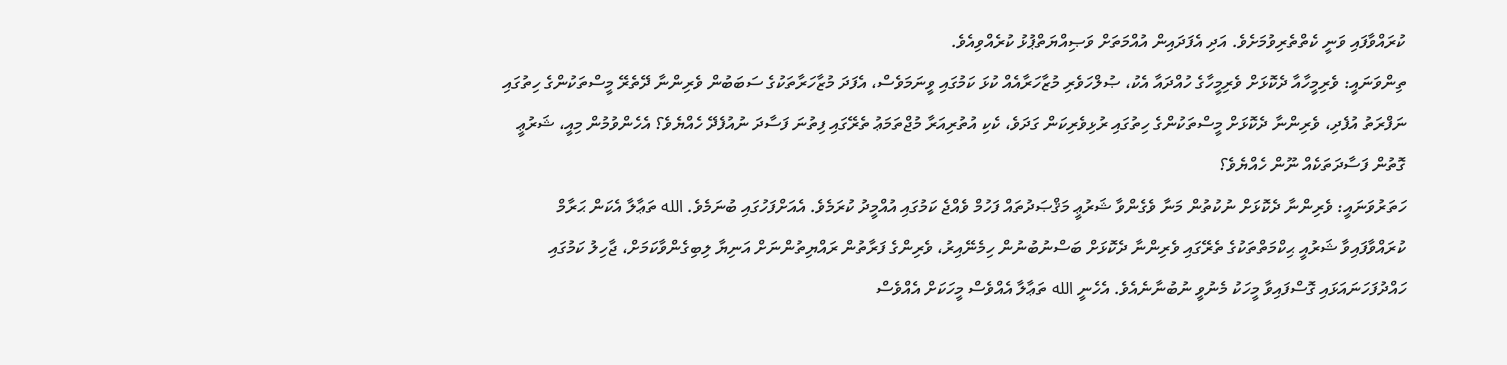ކުރައްވާފައި ވަނީ ކެތްތެރިވުމަށެވެ. އަދި އެފަދައިން އުއްމަތަށް ވަޞިއްޔަތްޕުޅު ކުރެއްވިއެވެ.
ތިންވަނައީ: ވެރިމީހާއާ ދެކޮޅަށް ވެރިމީހާގެ ހުއްދައާ އެކު، ޞުލްހަވެރި މުޒާހަރާއެއް ކުޅަ ކަމުގައި ވީނަމަވެސް، އެފަދަ މުޒާހަރާތަކުގެ ސަބަބުން ވެރިންނާ ދޭތެރޭ މީސްތަކުންގެ ހިތުގައި ނަފްރަތު އުފެދި، ވެރިންނާ ދެކޮޅަށް މީސްތަކުންގެ ހިތުގައި ރުޅިވެރިކަން ގަދަވެ، ކެކި އުތުރިއަރާ މުޖްތަމަޢު ތެރޭގައި ފިތުނަ ފަސާދަ ނުއުފެދޭ ހެއްޔެވެ؟ އެހެންވުމުން މިއީ، ޝަރުޢީ ގޮތުން ފަސާދަތަކެއް ނޫން ހެއްޔެވެ؟
ހަތަރުވަނައީ: ވެރިންނާ ދެކޮޅަށް ނުކުތުން މަނާ ވެގެންވާ ޝަރުޢީ މަޤްޞަދުތައް ފަހުމް ވެއްޖެ ކަމުގައި އުއްމީދު ކުރަމެވެ. އެއަށްފަހުގައި ބުނަމެވެ. الله ތަޢާލާ އެކަން ޙަރާމް ކުރައްވާފައިވާ ޝަރުއީ ޙިކްމަތްތަކުގެ ތެރޭގައި ވެރިންނާ ދެކޮޅަށް ބަސްނުބުނުން ހިމެނޭއިރު، ވެރިންގެ ފަރާތުން ރައްޔިތުންނަށް އަނިޔާ ލިބިގެންވާކަމަށް، ޖާހިލު ކަމުގައި ހައްދުފަހަނައަޅައި ގޮސްފައިވާ މީހަކު މެނުވީ ނުބުނާނެއެވެ. އެހެނީ الله ތަޢާލާ އެއްވެސް މީހަކަށް އެއްވެސް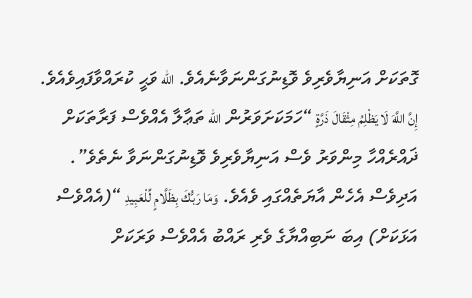ގޮތަކަށް އަނިޔާވެރިވެ ވޮޑިނުގަންނަވާނެއެވެ. الله ވަޙީ ކުރައްވާފައިވެއެވެ.
إِنَّ اللَّهَ لَا يَظْلِمُ مِثْقَالَ ذَرَّةٍ “ހަމަކަށަވަރުން الله ތަޢާލާ އެއްވެސް ފަރާތަކަށް ޛައްރެއްހާ މިންވަރު ވެސް އަނިޔާވެރިވެ ވޮޑިނުގަންނަވާ ނެތެވެ”. އަދިވެސް އެހެން އާޔަތެއްގައި ވެއެވެ. وَمَا رَبُّكَ بِظَلَّامٍ لِّلْعَبِيدِ “(އެއްވެސް އަޅަކަށް) އިބަ ނަބިއްޔާގެ ވެރި ރައްބު އެއްވެސް ވަރަކަށް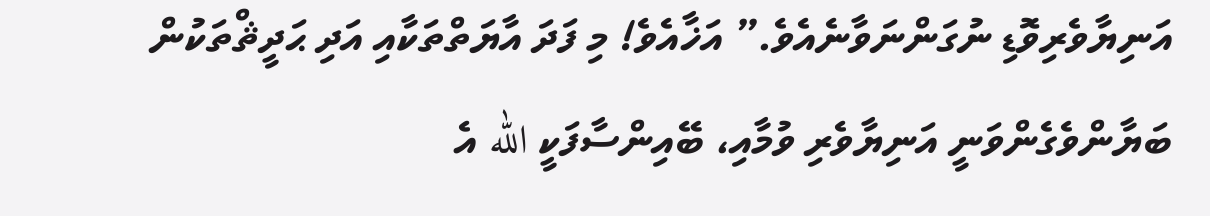އަނިޔާވެރިވޮޑި ނުގަންނަވާނެއެވެ.” އަޚާއެވެ! މި ފަދަ އާޔަތްތަކާއި އަދި ޙަދީޘްތަކުން ބަޔާންވެގެންވަނީ އަނިޔާވެރި ވުމާއި، ބޭއިންސާފަކީ الله އެ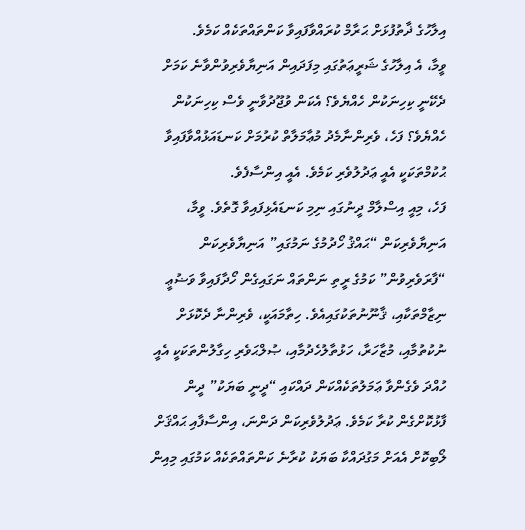އިލާހުގެ ޛާތުފުޅަށް ޙަރާމް ކުރައްވާފައިވާ ކަންތައްތަކެއް ކަމެވެ.
ވީމާ، އެ އިލާހުގެ ޝަރީޢަތުގައި މިފަދައިން އަނިޔާވެރިވުންވާނެ ކަމަށް ދެކޭނީ ކިހިނަކުން ހެއްޔެވެ؟ އެކަން ވުޖޫދުވާނީ ވެސް ކިހިނަކުން ހެއްޔެވެ؟ ފަހެ، ވެރިންނާމެދު މުޢާމަލާތް ކުރުމަށް ކަނޑައަޅުއްވާފައިވާ ޙުކުމްތަކަކީ އެއީ ޢަދުލުވެރި ކަމެވެ. އެއީ އިންސާފެވެ.
ފަހެ، މިއީ އިސްލާމް ދީނުގައި ނިމި ކަނޑައެޅިފައިވާ ގޮތެވެ. ވީމާ، އަނިޔާވެރިކަން “ޙައްޤު ހޯދުމުގެ ނަމުގައި” އަނިޔާވެރިކަން “ފާރަވެރިވުން” ކަމުގެ ރީތި ނަންތައް ނަގައިގެން ހޯދާފައިވާ ވަޟުޢީ ނިޒާމްތަކާއި، ޤާނޫނުތަކުގައިއެވެ. ހިތާމައަކީ، ވެރިންނާ ދެކޮޅަށް ނުކުތުމާއި، މުޒާހަރާ، ހަޅުތާލުހެދުމާއި، ޞުލްޙަވެރި ހިގާލުންތަކަކީ އެއީ ހުއްދަ ވެގެންވާ ޢަމަލުތަކެއްކަން ދައްކައި “ދީނީ ބަޔަކު” ދީން ފާޅުކޮށްގެން ކުރާ ކަމެވެ. ޢަދުލުވެރިކަން ދަންނަ، އިންސާފާއި ޙައްޤަށް ލޯބިކޮށް އެއަށް މަގުދައްކާ ބަޔަކު ކުރާނެ ކަންތައްތަކެއް ކަމުގައި މިއިން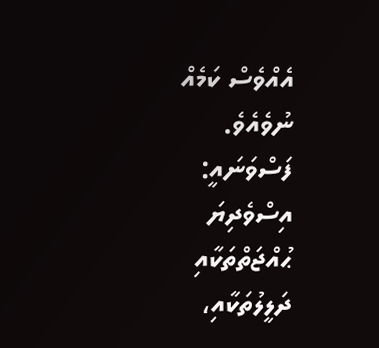އެއްވެސް ކަމެއް ނުވެއެވެ.
ފަސްވަނައީ: އިސްވެދިޔަ ޙުއްޖަތްތަކާއި ދަލީލުތަކާއި،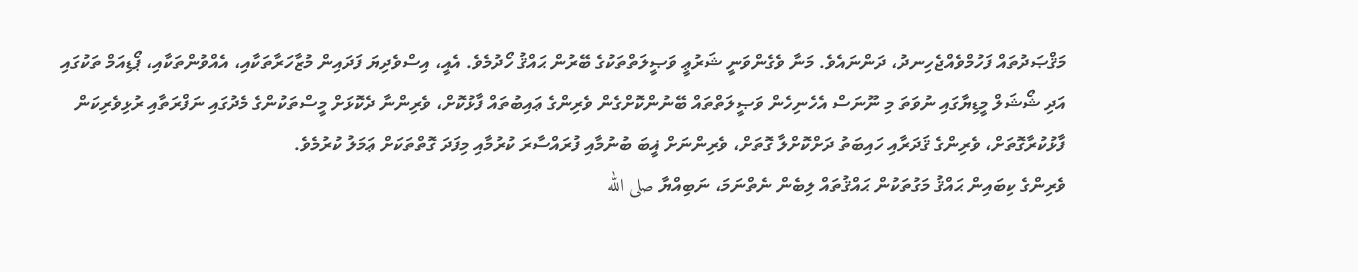މަޤްޞަދުތައް ފަހުމްވެއްޖެހިނދު، ދަންނައެވެ. މަނާ ވެގެންވަނީ ޝަރުޢީ ވަޞީލަތްތަކުގެ ބޭރުން ޙައްޤު ހޯދުމެވެ. އެއީ، އިސްވެދިޔަ ފަދައިން މުޒާހަރާތަކާއި، އެއްވުންތަކާއި، ޕޯޑިއަމް ތަކުގައި އަދި ޝޯޝަލް މީޑިޔާގައި ނުވަތަ މި ނޫނަސް އެހެނިހެން ވަޞީލަތްތައް ބޭނުންކޮށްގެން ވެރިންގެ ޢައިބުތައް ފާޅުކޮށް، ވެރިންނާ ދެކޮޅަށް މީސްތަކުންގެ މެދުގައި ނަފްރަތާއި ރުޅިވެރިކަން ފާޅުކުރާގޮތަށް، ވެރިންގެ ޤަދަރާއި ހައިބަތު ދަށްކޮށްލާ ގޮތަށް، ވެރިންނަށް ޣީބަ ބުނުމާއި ފުރައްސާރަ ކުރުމާއި މިފަދަ ގޮތްތަކަށް ޢަމަލު ކުރުމެވެ.
ވެރިންގެ ކިބައިން ޙައްޤު މަގުތަކުން ޙައްޤުތައް ލިބެން ނެތްނަމަ، ނަބިއްޔާ صلى الله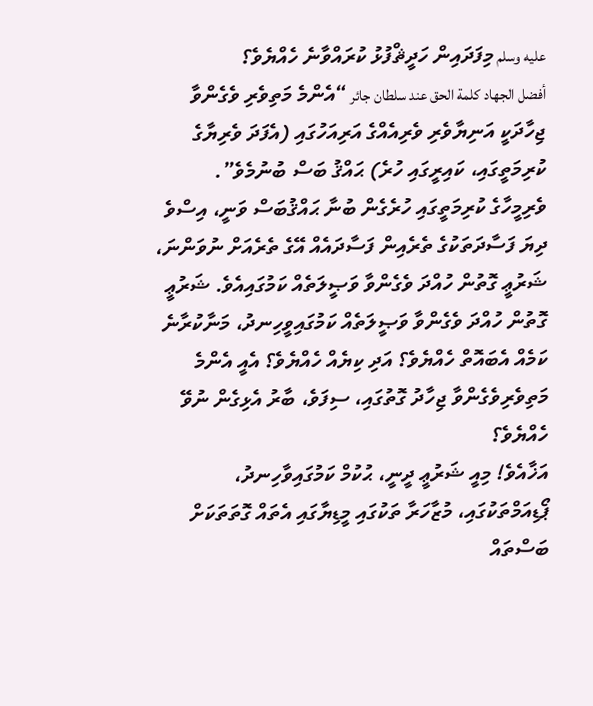عليه وسلم މިފަދައިން ހަދީޘްފުޅު ކުރައްވާނެ ހެއްޔެވެ؟
أفضل الجهاد كلمة الحق عند سلطان جائر “އެންމެ މަތިވެރި ވެގެންވާ ޖިހާދަކީ އަނިޔާވެރި ވެރިއެއްގެ އަރިއަހުގައި (އެފަދަ ވެރިޔާގެ ކުރިމަތީގައި، ކައިރީގައި ހުރެ) ޙައްޤު ބަސް ބުނުމެވެ”.
ވެރިމީހާގެ ކުރިމަތީގައި ހުރެގެން ބުނާ ޙައްޤުބަސް ވަނީ، އިސްވެ ދިޔަ ފަސާދަތަކުގެ ތެރެއިން ފަސާދައެއް އޭގެ ތެރެއަށް ނުވަންނަ، ޝަރުޢީ ގޮތުން ހުއްދަ ވެގެންވާ ވަޞީލަތެއް ކަމުގައިއެވެ. ޝަރުޢީ ގޮތުން ހުއްދަ ވެގެންވާ ވަޞީލަތެއް ކަމުގައިވީހިނދު، މަނާކުރާނެ ކަމެއް އެބައޮތް ހެއްޔެވެ؟ އަދި ކިޔެއް ހެއްޔެވެ؟ އެއީ އެންމެ މަތިވެރިވެގެންވާ ޖިހާދު ގޮތުގައި، ސިފަވެ، ބާރު އެޅިގެން ނުވޭ ހެއްޔެވެ؟
އަޚާއެވެ! މިއީ ޝަރުޢީ ދީނީ، ޙުކުމް ކަމުގައިވާހިނދު، ޕޯޑިއަމްތަކުގައި، މުޒާހަރާ ތަކުގައި މީޑިޔާގައި އެތައް ގޮތަތަކަށް ބަސްތައް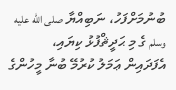ބުނުމަށްފަހު، ނަބިއްޔާ صلى الله عليه وسلم ގެ މި ޙަދީޘްފުޅު ކިޔައި، އެފަދައިން ޢަމަލު ކުރުމޭ ބުނާ މީހުންގެ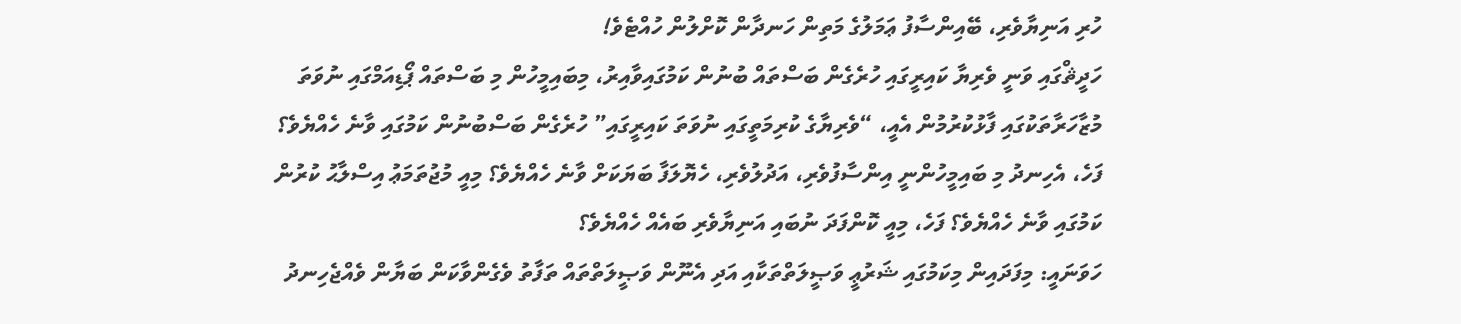ހުރި އަނިޔާވެރި، ބޭއިންސާފު ޢަމަލުގެ މަތިން ހަނދާން ކޮށްލުން ހުއްޓެވެ!
ހަދީޘްގައި ވަނީ ވެރިޔާ ކައިރީގައި ހުރެގެން ބަސްތައް ބުނުން ކަމުގައިވާއިރު، މިބައިމީހުން މި ބަސްތައް ޕޯޑިއަމްގައި ނުވަތަ މުޒާހަރާތަކުގައި ފާޅުކުރުމުން އެއީ، “ވެރިޔާގެ ކުރިމަތީގައި ނުވަތަ ކައިރީގައި” ހުރެގެން ބަސްބުނުން ކަމުގައި ވާނެ ހެއްޔެވެ؟
ފަހެ، އެހިނދު މި ބައިމީހުންނީ އިންސާފުވެރި، އަދުލުވެރި، ހެޔޮލަފާ ބަޔަކަށް ވާނެ ހެއްޔެވެ؟ މިއީ މުޖުތަމަޢު އިސްލާޙު ކުރުން ކަމުގައި ވާނެ ހެއްޔެވެ؟ ފަހެ، މިއީ ކޮންފަދަ ނުބައި އަނިޔާވެރި ބައެއް ހެއްޔެވެ؟
ހަވަނައީ: މިފަދައިން މިކަމުގައި ޝަރުޢީ ވަޞީލަތްތަކާއި އަދި އެނޫން ވަޞީލަތްތައް ތަފާތު ވެގެންވާކަން ބަޔާން ވެއްޖެހިނދު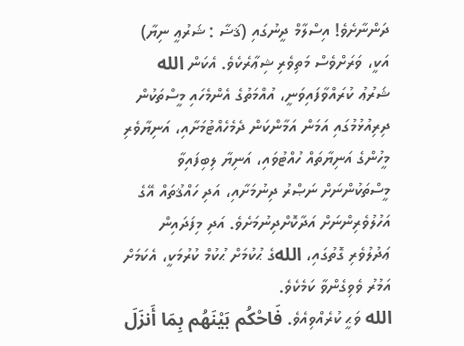ދަންނާށެވެ! އިސްލާމް ދީނުގައި (ޤަޟާ : ޝަރުޢީ ނިޔާ) އަކީ، ވަރަށްވެސް މަތިވެރި ޝިޢާރެކެވެ. އެކަން الله ޝަރުޢު ކުރައްވާފައިވަނީ، އުއްމަތުގެ އެންމެހައި މީސްތަކުން ދިރިއުޅުމުގައި އަމަން އަމާންކަން ދެމެހެއްޓުމަށާއި، އަނިޔާވެރި މީހުންގެ އަނިޔާތައް ހުއްޓުވައި، އަނިޔާ ލިބިފައިވާ މީސްތަކުންނަށް ނަޞްރު ދިނުމަށާއި، އަދި ހައްޤުތައް އޭގެ އަހުލުވެރިންނަށް އަދާކޮށްދިނުމަށެވެ. އަދި މިފަދައިން ޢަދުލުވެރި ގޮތުގައި، اللهގެ ޙުކުމަށް ޙުކުމް ކުރުމަކީ، އެކަމަށް އަމުރު ވެވިގެންވާ ކަމެކެވެ.
الله ވަޙީ ކުރެއްވިއެވެ. فَاحْكُم بَيْنَهُم بِمَا أَنزَلَ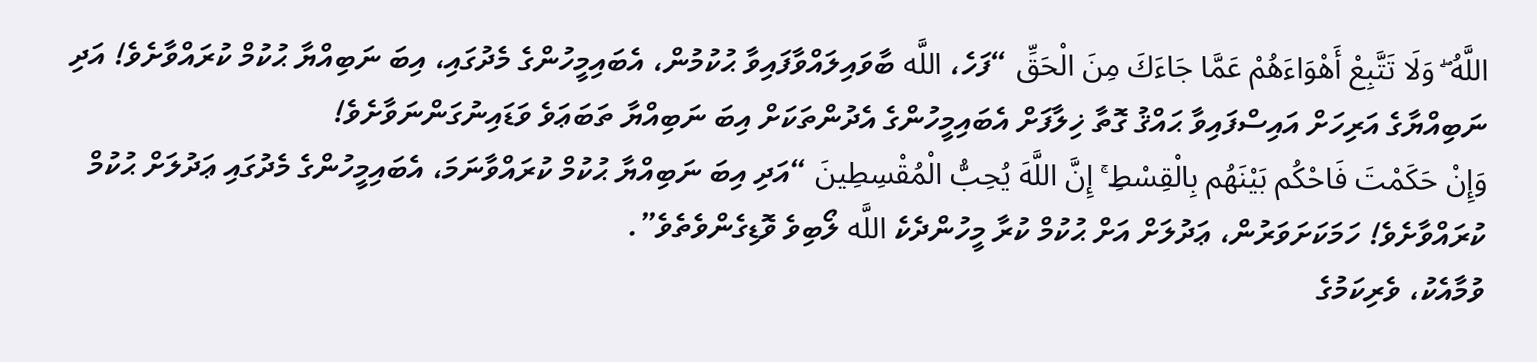اللَّهُ ۖ وَلَا تَتَّبِعْ أَهْوَاءَهُمْ عَمَّا جَاءَكَ مِنَ الْحَقِّ “ފަހެ، اللَّه ބާވައިލައްވާފައިވާ ޙުކުމުން، އެބައިމީހުންގެ މެދުގައި، އިބަ ނަބިއްޔާ ޙުކުމް ކުރައްވާށެވެ! އަދި ނަބިއްޔާގެ އަރިހަށް އައިސްފައިވާ ޙައްޤު ގޮތާ ޚިލާފަށް އެބައިމީހުންގެ އެދުންތަކަށް އިބަ ނަބިއްޔާ ތަބަޢަވެ ވަޑައިނުގަންނަވާށެވެ!
وَإِنْ حَكَمْتَ فَاحْكُم بَيْنَهُم بِالْقِسْطِ ۚ إِنَّ اللَّهَ يُحِبُّ الْمُقْسِطِينَ “އަދި އިބަ ނަބިއްޔާ ޙުކުމް ކުރައްވާނަމަ، އެބައިމީހުންގެ މެދުގައި ޢަދުލަށް ޙުކުމް ކުރައްވާށެވެ! ހަމަކަށަވަރުން، ޢަދުލަށް އަށް ޙުކުމް ކުރާ މީހުންދެކެ اللَّه ލޯބިވެ ވޮޑިގެންވެތެވެ”.
ވުމާއެކު، ވެރިކަމުގެ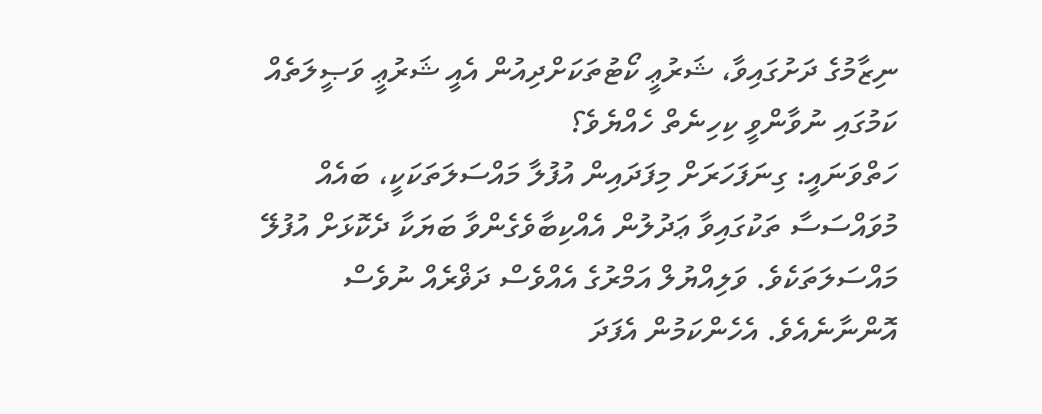ނިޒާމުގެ ދަށުގައިވާ، ޝަރުޢީ ކޯޓުތަކަށްދިއުން އެއީ ޝަރުޢީ ވަޞީލަތެއް ކަމުގައި ނުވާންވީ ކިހިނެތް ހެއްޔެވެ؟
ހަތްވަނައީ: ގިނަފަހަރަށް މިފަދައިން އުފުލާ މައްސަލަތަކަކީ، ބައެއް މުވައްސަސާ ތަކުގައިވާ ޢަދުލުން އެއްކިބާވެގެންވާ ބަޔަކާ ދެކޮޅަށް އުފުލޭ މައްސަލަތަކެވެ. ވަލިއްޔުލް އަމްރުގެ އެއްވެސް ދަޥްރެއް ނުވެސް އޮންނާނެއެވެ. އެހެންކަމުން އެފަދަ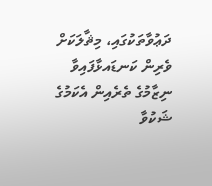ދަޢުވާތަކުގައި، މިޘާލަކަށް ވެރިން ކަނޑައޅާފައިވާ ނިޒާމުގެ ތެރެއިން އެކަމުގެ ޝަކުވާ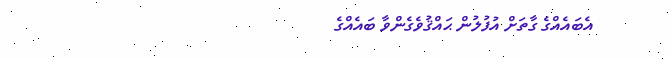އެބައެއްގެ ގާތަށް އުފުލުން ޙައްޤުވެގެންވާ ބައެއްގެ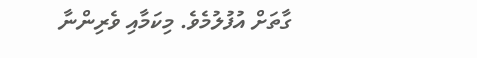ގާތަށް އުފުލުމެވެ. މިކަމާއި ވެރިންނާ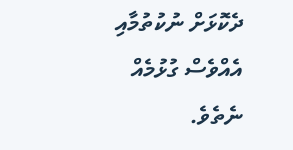ދެކޮޅަށް ނުކުތުމާއި އެއްވެސް ގުޅުމެއް ނެތެވެ.